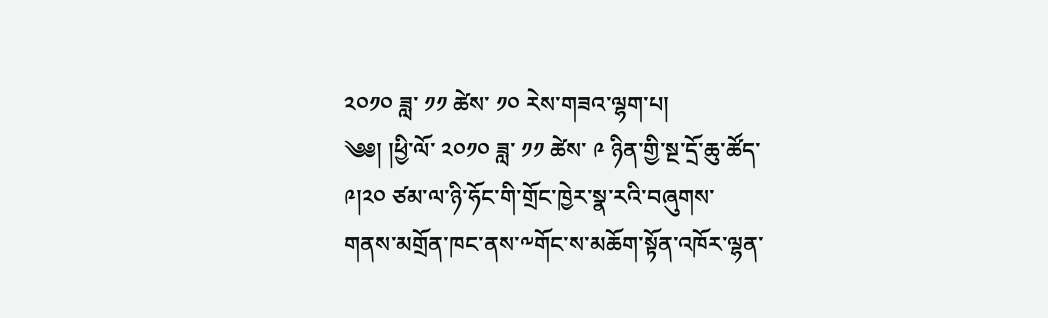༢༠༡༠ ཟླ་ ༡༡ ཚེས་ ༡༠ རེས་གཟའ་ལྷག་པ།
༄༅། །ཕྱི་ལོ་ ༢༠༡༠ ཟླ་ ༡༡ ཚེས་ ༩ ཉིན་གྱི་སྔ་དྲོ་ཆུ་ཚོད་ ༩།༢༠ ཙམ་ལ་ཉི་ཧོང་གི་གྲོང་ཁྱེར་སྣ་རའི་བཞུགས་གནས་མགྲོན་ཁང་ནས་༸གོང་ས་མཆོག་སྟོན་འཁོར་ལྷན་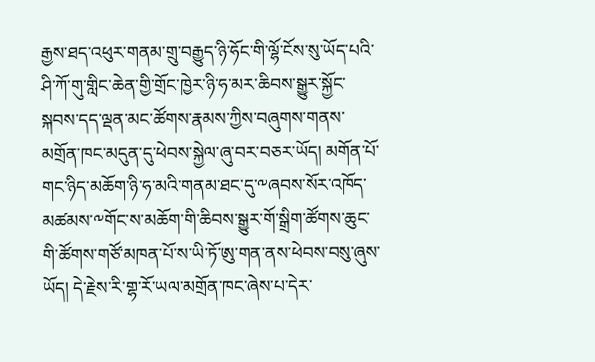རྒྱས་ཐད་འཕུར་གནམ་གྲུ་བརྒྱུད་ཉི་ཧོང་གི་ལྷོ་ངོས་སུ་ཡོད་པའི་ཤི་ཀོ་གུ་གླིང་ཆེན་གྱི་གྲོང་ཁྱེར་ཉི་ཧ་མར་ཆིབས་སྒྱུར་སྐྱོང་སྐབས་དད་ལྡན་མང་ཚོགས་རྣམས་ཀྱིས་བཞུགས་གནས་མགྲོན་ཁང་མདུན་དུ་ཕེབས་སྐྱེལ་ཞུ་བར་བཅར་ཡོད། མགོན་པོ་གང་ཉིད་མཆོག་ཉི་ཧ་མའི་གནམ་ཐང་དུ་༸ཞབས་སོར་འཁོད་མཚམས་༸གོང་ས་མཆོག་གི་ཆིབས་སྒྱུར་གོ་སྒྲིག་ཚོགས་ཆུང་གི་ཚོགས་གཙོ་མཁན་པོ་ས་ཡི་ཏོ་ཨུ་གན་ནས་ཕེབས་བསུ་ཞུས་ཡོད། དེ་རྗེས་རི་གྷ་རོ་ཡལ་མགྲོན་ཁང་ཞེས་པ་དེར་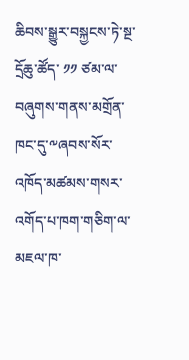ཆིབས་སྒྱུར་བསྐྱངས་ཏེ་སྔ་དྲོཆུ་ཚོད་ ༡༡ ཙམ་ལ་བཞུགས་གནས་མགྲོན་ཁང་དུ་༸ཞབས་སོར་འཁོད་མཚམས་གསར་འགོད་པ་ཁག་གཅིག་ལ་མཇལ་ཁ་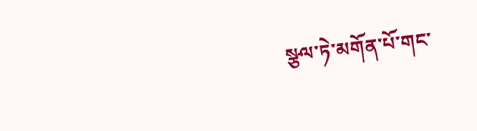སྩལ་ཏེ་མགོན་པོ་གང་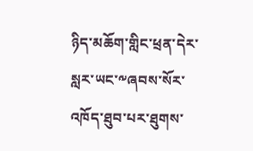ཉིད་མཆོག་གླིང་ཕྲན་དེར་སླར་ཡང་༸ཞབས་སོར་འཁོད་ཐུབ་པར་ཐུགས་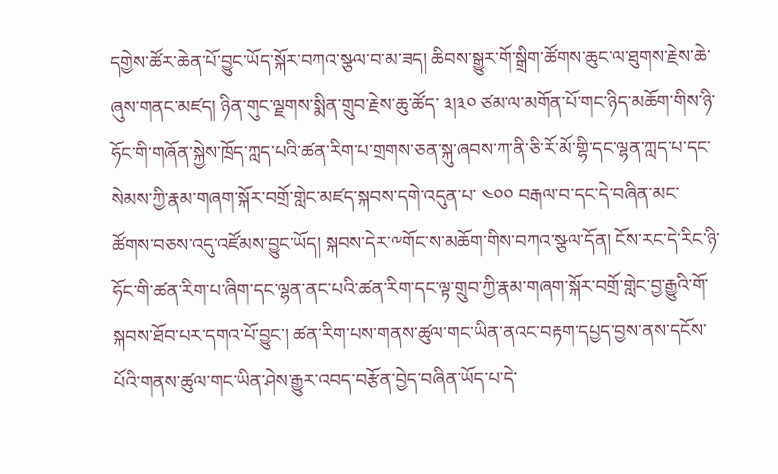དགྱེས་ཚོར་ཆེན་པོ་བྱུང་ཡོད་སྐོར་བཀའ་སྩལ་བ་མ་ཟད། ཆིབས་སྒྱུར་གོ་སྒྲིག་ཚོགས་ཆུང་ལ་ཐུགས་རྗེས་ཆེ་ཞུས་གནང་མཛད། ཉིན་གུང་ལྗགས་སྨིན་གྲུབ་རྗེས་ཆུ་ཚོད་ ༣།༣༠ ཙམ་ལ་མགོན་པོ་གང་ཉིད་མཆོག་གིས་ཉི་ཧོང་གི་གཞོན་སྐྱེས་ཁྲོད་ཀླད་པའི་ཚན་རིག་པ་གྲགས་ཅན་སྐུ་ཞབས་ཀ་ནི་ཅི་རོ་མོ་གྷི་དང་ལྷན་ཀླད་པ་དང་སེམས་ཀྱི་རྣམ་གཞག་སྐོར་བགྲོ་གླེང་མཛད་སྐབས་དགེ་འདུན་པ་ ༤༠༠ བརྒལ་བ་དང་དེ་བཞིན་མང་ཚོགས་བཅས་འདུ་འཛོམས་བྱུང་ཡོད། སྐབས་དེར་༸གོང་ས་མཆོག་གིས་བཀའ་སྩལ་དོན། ངོས་རང་དེ་རིང་ཉི་ཧོང་གི་ཚན་རིག་པ་ཞིག་དང་ལྷན་ནང་པའི་ཚན་རིག་དང་ལྟ་གྲུབ་ཀྱི་རྣམ་གཞག་སྐོར་བགྲོ་གླེང་བྱ་རྒྱུའི་གོ་སྐབས་ཐོབ་པར་དགའ་པོ་བྱུང་། ཚན་རིག་པས་གནས་ཚུལ་གང་ཡིན་ནའང་བརྟག་དཔྱད་བྱས་ནས་དངོས་པོའི་གནས་ཚུལ་གང་ཡིན་ཤེས་རྒྱུར་འབད་བརྩོན་བྱེད་བཞིན་ཡོད་པ་དེ་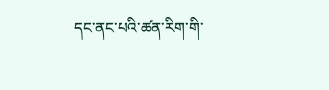དང་ནང་པའི་ཚན་རིག་གི་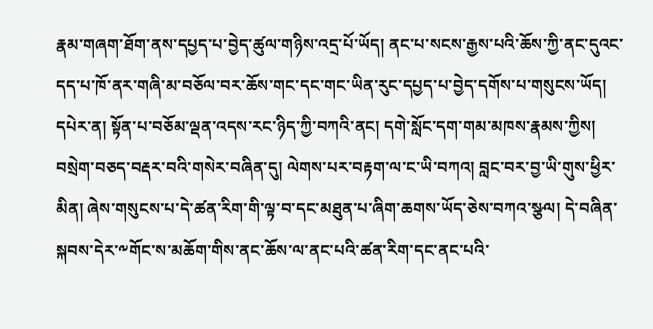རྣམ་གཞག་ཐོག་ནས་དཔྱད་པ་བྱེད་ཚུལ་གཉིས་འདྲ་པོ་ཡོད། ནང་པ་སངས་རྒྱས་པའི་ཆོས་ཀྱི་ནང་དུའང་དད་པ་ཁོ་ནར་གཞི་མ་བཅོལ་བར་ཆོས་གང་དང་གང་ཡིན་རུང་དཔྱད་པ་བྱེད་དགོས་པ་གསུངས་ཡོད། དཔེར་ན། སྟོན་པ་བཅོམ་ལྡན་འདས་རང་ཉིད་ཀྱི་བཀའི་ནང། དགེ་སློང་དག་གམ་མཁས་རྣམས་ཀྱིས། བསྲེག་བཅད་བརྡར་བའི་གསེར་བཞིན་དུ། ལེགས་པར་བརྟག་ལ་ང་ཡི་བཀའ། བླང་བར་བྱ་ཡི་གུས་ཕྱིར་མིན། ཞེས་གསུངས་པ་དེ་ཚན་རིག་གི་ལྟ་བ་དང་མཐུན་པ་ཞིག་ཆགས་ཡོད་ཅེས་བཀའ་སྩལ། དེ་བཞིན་སྐབས་དེར་༸གོང་ས་མཆོག་གིས་ནང་ཆོས་ལ་ནང་པའི་ཚན་རིག་དང་ནང་པའི་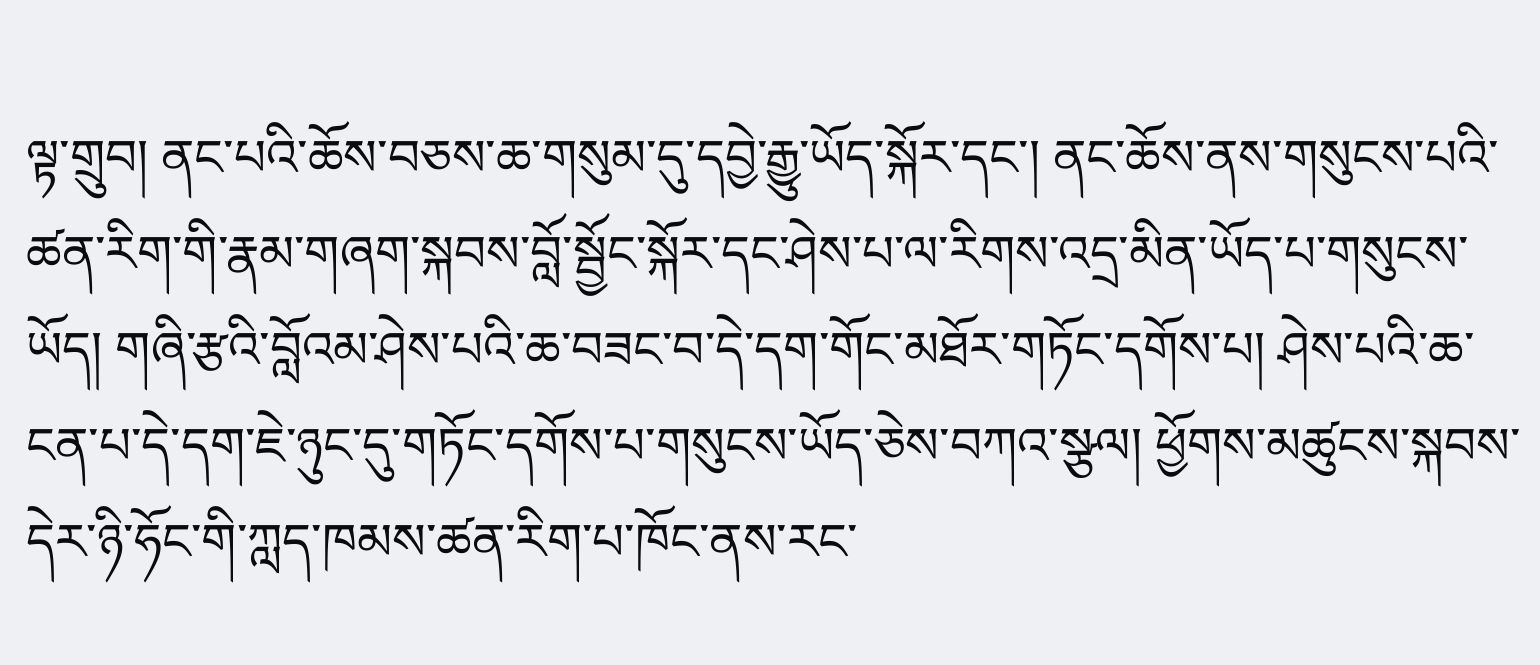ལྟ་གྲུབ། ནང་པའི་ཆོས་བཅས་ཆ་གསུམ་དུ་དབྱེ་རྒྱུ་ཡོད་སྐོར་དང་། ནང་ཆོས་ནས་གསུངས་པའི་ཚན་རིག་གི་རྣམ་གཞག་སྐབས་བློ་སྦྱོང་སྐོར་དང་ཤེས་པ་ལ་རིགས་འདྲ་མིན་ཡོད་པ་གསུངས་ཡོད། གཞི་རྩའི་བློའམ་ཤེས་པའི་ཆ་བཟང་བ་དེ་དག་གོང་མཐོར་གཏོང་དགོས་པ། ཤེས་པའི་ཆ་ངན་པ་དེ་དག་ཇེ་ཉུང་དུ་གཏོང་དགོས་པ་གསུངས་ཡོད་ཅེས་བཀའ་སྩལ། ཕྱོགས་མཚུངས་སྐབས་དེར་ཉི་ཧོང་གི་ཀླད་ཁམས་ཚན་རིག་པ་ཁོང་ནས་རང་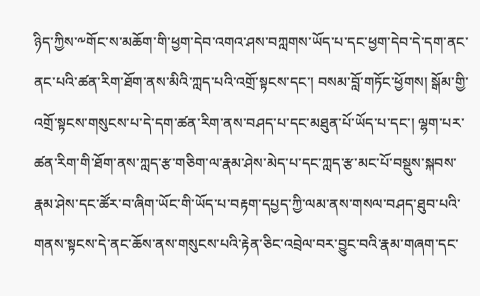ཉིད་ཀྱིས་༸གོང་ས་མཆོག་གི་ཕྱག་དེབ་འགའ་ཤས་བཀླགས་ཡོད་པ་དང་ཕྱག་དེབ་དེ་དག་ནང་ནང་པའི་ཚན་རིག་ཐོག་ནས་མིའི་ཀླད་པའི་འགྲོ་སྟངས་དང་། བསམ་བློ་གཏོང་ཕྱོགས། སྒོམ་གྱི་འགྲོ་སྟངས་གསུངས་པ་དེ་དག་ཚན་རིག་ནས་བཤད་པ་དང་མཐུན་པོ་ཡོད་པ་དང་། ལྷག་པར་ཚན་རིག་གི་ཐོག་ནས་ཀླད་རྩ་གཅིག་ལ་རྣམ་ཤེས་མེད་པ་དང་ཀླད་རྩ་མང་པོ་བསྡུས་སྐབས་རྣམ་ཤེས་དང་ཚོར་བ་ཞིག་ཡོང་གི་ཡོད་པ་བརྟག་དཔྱད་ཀྱི་ལམ་ནས་གསལ་བཤད་ཐུབ་པའི་གནས་སྟངས་དེ་ནང་ཆོས་ནས་གསུངས་པའི་རྟེན་ཅིང་འབྲེལ་བར་བྱུང་བའི་རྣམ་གཞག་དང་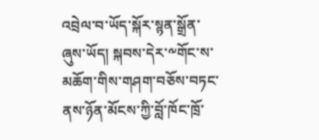འབྲེལ་བ་ཡོད་སྐོར་སྙན་སྒྲོན་ཞུས་ཡོད། སྐབས་དེར་༸གོང་ས་མཆོག་གིས་གཤག་བཅོས་བཏང་ནས་ཉོན་མོངས་ཀྱི་བློ་ཁོང་ཁྲོ་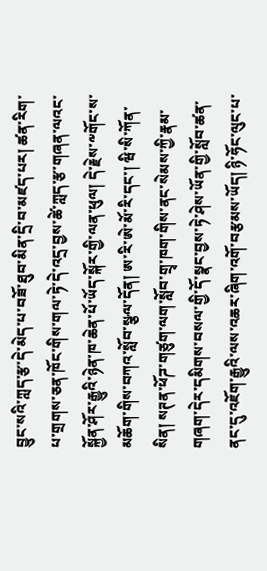བྱུང་སའི་ཀླད་རྩ་དེ་མེད་པ་བཟོ་ཐུབ་མིན་དྲི་བ་མཛད་པར། ཚན་རིག་པ་གྲགས་ཅན་ཁོང་གིས་གལ་ཏེ་དེ་འདྲ་བྱས་ཚེ་ཀླད་རྩ་གཞན་ལའང་སྐྱོན་ཤོར་རྒྱུའི་ཉེན་ཁ་ཆེན་པོ་ཡོད་སྐོར་གྱི་ལན་ཕུལ། དེ་རྗེས་༸གོང་ས་མཆོག་གིས་བཀའ་སློབ་སྩལ་དོན། ཨ་རི་ཨེ་མོ་རི་དང་། ཝི་སི་ཀོན་སིན། སཊན་ཕོཌ་གཙུག་ལག་སློབ་གྲྭ་ཁག་གིས་ནང་སེམས་ཀྱི་རྣམ་གཞག་དེར་དམིགས་བསལ་གྱི་དོ་སྣང་བྱས་ཏེ་ཤེས་ཡོན་གྱི་སློབ་ཚན་ནང་དུ་འཇོག་རྒྱུའི་ལས་འཆར་ཞིག་འགོ་བརྩམས་ཡོད། ཉི་ཧོང་ལུང་པ་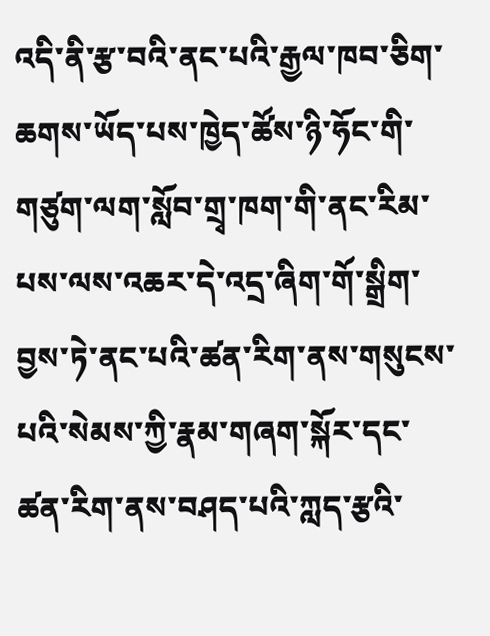འདི་ནི་རྩ་བའི་ནང་པའི་རྒྱལ་ཁབ་ཅིག་ཆགས་ཡོད་པས་ཁྱེད་ཚོས་ཉི་ཧོང་གི་གཙུག་ལག་སློབ་གྲྭ་ཁག་གི་ནང་རིམ་པས་ལས་འཆར་དེ་འདྲ་ཞིག་གོ་སྒྲིག་བྱས་ཏེ་ནང་པའི་ཚན་རིག་ནས་གསུངས་པའི་སེམས་ཀྱི་རྣམ་གཞག་སྐོར་དང་ཚན་རིག་ནས་བཤད་པའི་ཀླད་རྩའི་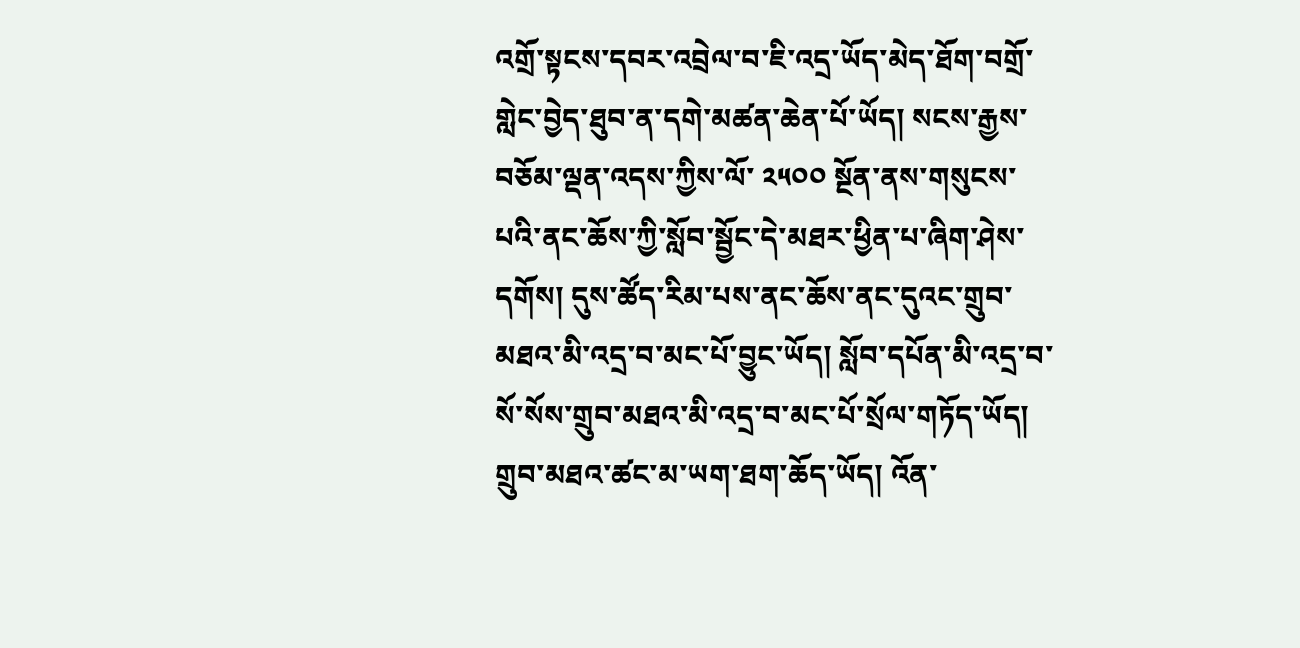འགྲོ་སྟངས་དབར་འབྲེལ་བ་ཇི་འདྲ་ཡོད་མེད་ཐོག་བགྲོ་གླེང་བྱེད་ཐུབ་ན་དགེ་མཚན་ཆེན་པོ་ཡོད། སངས་རྒྱས་བཅོམ་ལྡན་འདས་ཀྱིས་ལོ་ ༢༥༠༠ སྔོན་ནས་གསུངས་པའི་ནང་ཆོས་ཀྱི་སློབ་སྦྱོང་དེ་མཐར་ཕྱིན་པ་ཞིག་ཤེས་དགོས། དུས་ཚོད་རིམ་པས་ནང་ཆོས་ནང་དུའང་གྲུབ་མཐའ་མི་འདྲ་བ་མང་པོ་བྱུང་ཡོད། སློབ་དཔོན་མི་འདྲ་བ་སོ་སོས་གྲུབ་མཐའ་མི་འདྲ་བ་མང་པོ་སྲོལ་གཏོད་ཡོད། གྲུབ་མཐའ་ཚང་མ་ཡག་ཐག་ཆོད་ཡོད། འོན་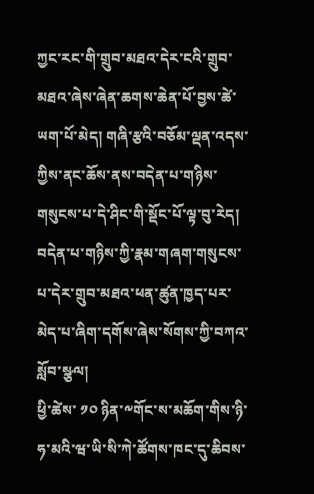ཀྱང་རང་གི་གྲུབ་མཐའ་དེར་ངའི་གྲུབ་མཐའ་ཞེས་ཞེན་ཆགས་ཆེན་པོ་བྱས་ཚེ་ཡག་པོ་མེད། གཞི་རྩའི་བཅོམ་ལྡན་འདས་ཀྱིས་ནང་ཆོས་ནས་བདེན་པ་གཉིས་གསུངས་པ་དེ་ཤིང་གི་སྡོང་པོ་ལྟ་བུ་རེད། བདེན་པ་གཉིས་ཀྱི་རྣམ་གཞག་གསུངས་པ་དེར་གྲུབ་མཐའ་ཕན་ཚུན་ཁྱད་པར་མེད་པ་ཞིག་དགོས་ཞེས་སོགས་ཀྱི་བཀའ་སློབ་སྩལ།
ཕྱི་ཚེས་ ༡༠ ཉིན་༸གོང་ས་མཆོག་གིས་ཉི་ཧ་མའི་ཝ་ཡི་སི་ཀེ་ཚོགས་ཁང་དུ་ཆིབས་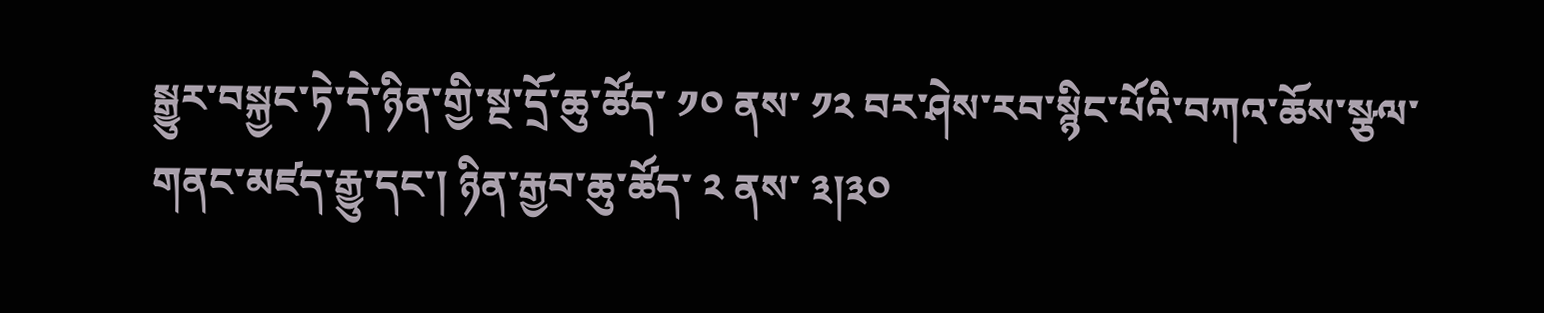སྒྱུར་བསྐྱང་ཏེ་དེ་ཉིན་གྱི་སྔ་དྲོ་ཆུ་ཚོད་ ༡༠ ནས་ ༡༢ བར་ཤེས་རབ་སྙིང་པོའི་བཀའ་ཆོས་སྩལ་གནང་མཛད་རྒྱུ་དང་། ཉིན་རྒྱབ་ཆུ་ཚོད་ ༢ ནས་ ༣།༣༠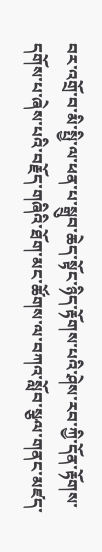བར་འགྲོ་བ་མི་སྤྱི་ལ་ཕན་པ་སྒྲུབ་ཆེད་སྟོང་ཉིད་རྟོགས་པའི་ཤེས་རབ་ཀྱི་དོན་རྟོགས་དགོས་པ་ཞེས་པའི་བརྗོད་གཞིའི་ཐོག་མང་ཚོགས་ལ་བཀའ་སློབ་སྩལ་གནང་མཛད་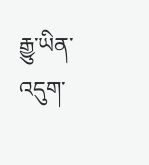རྒྱུ་ཡིན་འདུག་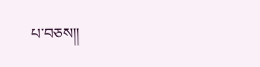པ་བཅས།།